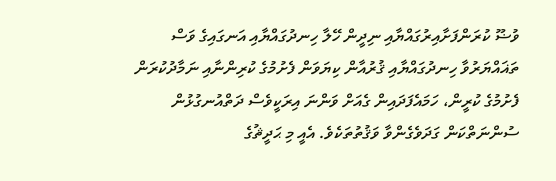ވުޟޫ ކުރަންފަށާއިރުގައްޔާއި ނިދީން ހޭލާ ހިނދުގައްޔާއި އަނގައިގެ ވަސް ތަޣައްޔަރުވާ ހިނދުގައްޔާއި ޤުރުއާން ކިޔަވަން ފެށުމުގެ ކުރިންނާއި ނަމާދުކުރަން ފެށުމުގެ ކުރީން، ހަމައެފަދައިން ގެއަށް ވަންނަ އިރަކީވެސް ދަތްއުނގުޅުން ސުންނަތްކަން ގަދަވެގެންވާ ވަޤުތުތަކެވެ. އެއީ މި ޙަދީޘުގެ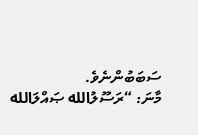ސަބަބުންނެވެ.
މާނަ: “ރަސޫލުالله ޞައްލަالله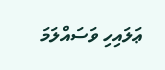ޢަލައިހި ވަސައްލަމަ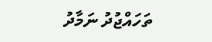ތަހައްޖުދު ނަމާދު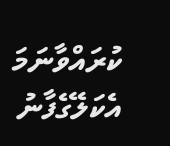ކުރައްވާނަމަ އެކަލޭގެފާނު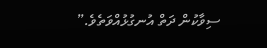ސިވާކުން ދަތް އުނގުޅުއްވަތެވެ.”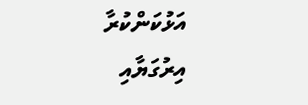އަޅުކަންކުރާ އިރުގަޔާއި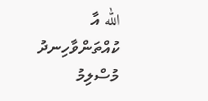الله އާ ކުއްތަންވާހިނދު މުސްލިމު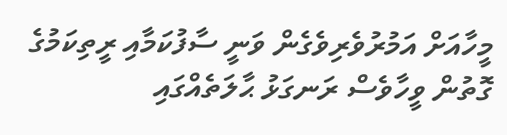މީހާއަށް އަމުރުވެރިވެގެން ވަނީ ސާފުކަމާއި ރީތިކަމުގެ ގޮތުން ވީހާވެސް ރަނގަޅު ޙާލަތެއްގައި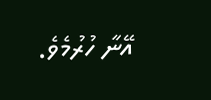އޭނާ ހުރުމެވެ.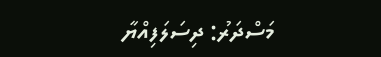މަސްދަރު: ދިސަލަފިއްޔާ